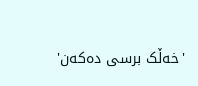'خەڵک برسی دەکەن'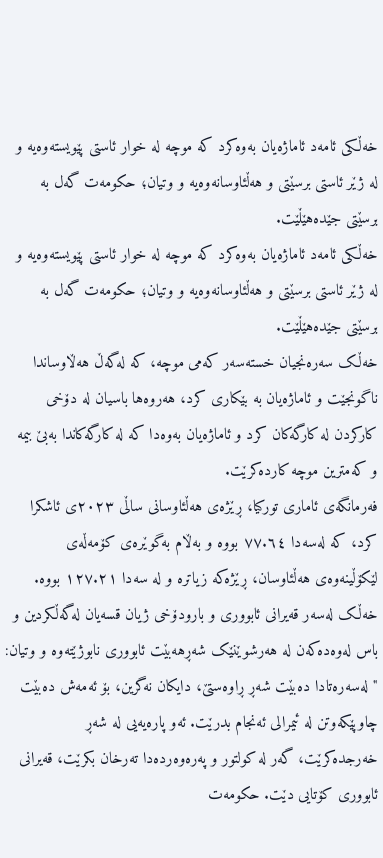خەڵکی ئامەد ئاماژەیان بەوەکرد کە موچە لە خوار ئاستی پێویستەوەیە و لە ژێر ئاستی برسێتی و هەڵئاوسانەوەیە و وتیان؛ حکومەت گەل بە برسێتی جێدەهێڵێت.
خەڵکی ئامەد ئاماژەیان بەوەکرد کە موچە لە خوار ئاستی پێویستەوەیە و لە ژێر ئاستی برسێتی و هەڵئاوسانەوەیە و وتیان؛ حکومەت گەل بە برسێتی جێدەهێڵێت.
خەڵک سەرەنجیان خستەسەر کەمی موچە، کە لەگەڵ هەڵاوساندا ناگونجێت و ئاماژەیان بە بێکاری کرد، هەروەها باسیان لە دۆخی کارکردن لە کارگەکان کرد و ئاماژەیان بەوەدا کە لە کارگەکاندا بەبێ بیمە و کەمترین موچە کاردەکرێت.
فەرمانگەی ئاماری تورکیا، ڕێژەی هەڵئاوسانی ساڵی ٢٠٢٣ی ئاشکرا کرد، کە لەسەدا ٧٧.٦٤ بووە و بەڵام بەگوێرەی کۆمەڵەی لێکۆڵینەوەی هەڵئاوسان، ڕێژەکە زیاترە و لە سەدا ١٢٧.٢١ بووە. خەڵک لەسەر قەیرانی ئابووری و بارودۆخی ژیان قسەیان لەگەڵکردین و باس لەوەدەکەن لە هەرشوێنێک شەڕهەبێت ئابووری نابوژێتەوە و وتیان: " لەسەرەتادا دەبێت شەڕ ڕاوەستێ، دایکان نەگرین، بۆ ئەمەش دەبێت چاوپێکەوتن لە ئیمرالی ئەنجام بدرێت. ئەو پارەیەیی لە شەڕ خەرجدەکرێت، گەر لە کولتور و پەرەوەردەدا تەرخان بکرێت، قەیرانی ئابووری کۆتایی دێت. حکومەت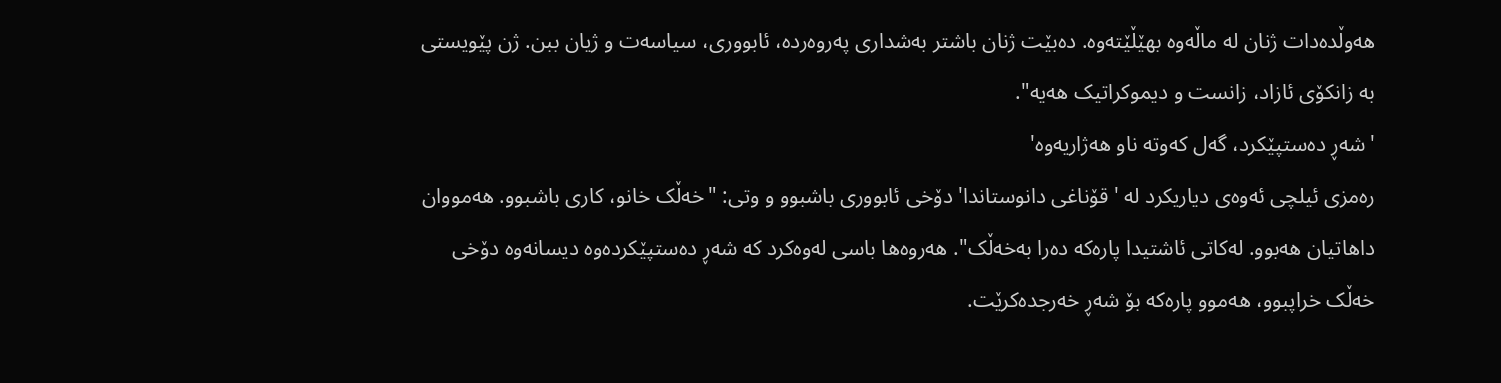هەوڵدەدات ژنان لە ماڵەوە بهێڵێتەوە. دەبێت ژنان باشتر بەشداری پەروەردە، ئابووری، سیاسەت و ژیان ببن. ژن پێویستی بە زانکۆی ئازاد، زانست و دیموکراتیک هەیە".
'شەڕ دەستپێکرد، گەل کەوتە ناو هەژاریەوە'
رەمزی ئیلچی ئەوەی دیاریکرد لە 'قۆناغی دانوستاندا' دۆخی ئابووری باشبوو و وتی: "خەڵک خانو، کاری باشبوو. هەمووان داهاتیان هەبوو. لەکاتی ئاشتیدا پارەکە دەرا بەخەڵک". هەروەها باسی لەوەکرد کە شەڕ دەستپێکردەوە دیسانەوە دۆخی خەڵک خراپبوو، هەموو پارەکە بۆ شەڕ خەرجدەکرێت.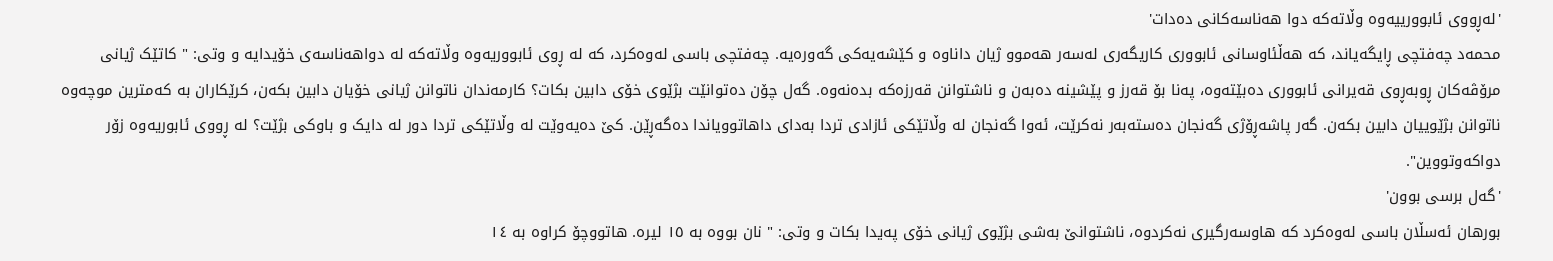'لەڕووی ئابوورییەوە وڵاتەکە دوا هەناسەکانی دەدات'
محمەد چەفتچی ڕایگەیاند، کە هەڵئاوسانی ئابووری کاریگەری لەسەر هەموو ژیان داناوە و کێشەیەکی گەورەیە. چەفتچی باسی لەوەکرد، کە لە ڕوی ئابووریەوە وڵاتەکە لە دواهەناسەی خۆیدایە و وتی: " کاتێک ژیانی مرۆڤەکان ڕوبەڕوی قەیرانی ئابووری دەبێتەوە، پەنا بۆ قەرز و پێشینە دەبەن و ناشتوانن قەرزەکە بدەنەوە. گەل چۆن دەتوانێت بژێوی خۆی دابین بکات؟ کارمەندان ناتوانن ژیانی خۆیان دابین بکەن، کرێکاران بە کەمترین موچەوە ناتوانن بژێوییان دابین بکەن. گەر پاشەڕۆژی گەنجان دەستەبەر نەکرێت، ئەوا گەنجان لە وڵاتێکی ئازادی تردا بەدای داهاتوویاندا دەگەڕێن. کێ دەیەوێت لە وڵاتێکی تردا دور لە دایک و باوکی بژێت؟ لە ڕووی ئابوریەوە زۆر دواکەوتووین".
'گەل برسی بوون'
بورهان ئەسڵان باسی لەوەکرد کە هاوسەرگیری نەکردوە، ناشتوانێ بەشی بژێوی ژیانی خۆی پەیدا بکات و وتی: " نان بووە بە ١٥ لیرە. هاتووچۆ کراوە بە ١٤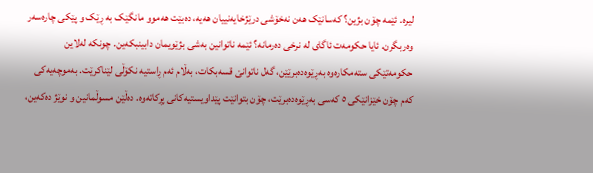لیرە. ئێمە چۆن بژین؟ کەسانێک هەن نەخۆشی درێژخایەنییان هەیە، دەبێت هەموو مانگێک بە ڕێک و پێکی چارەسەر وەربگرن. ئایا حکومەت ئاگای لە نرخی دەرمانە؟ ئێمە ناتوانین بەشی بژێویمان دابینبکەین. چونکە لەلاین حکومەتێکی ستەمکارەوە بەڕێوەدەبرێێن، گەل ناتوانێ قسەبکات، بەڵام ئەم ڕاستیە نکۆڵی لێناکرێت. بەموچەیەکی کەم چۆن خێزانێکی ٥ کەسی بەڕێوەدەبرێت، چۆن بتوانێت پێداویستیەکانی پڕکاتەوە. دەڵێن مسوڵمانین و نوێژ دەکەین،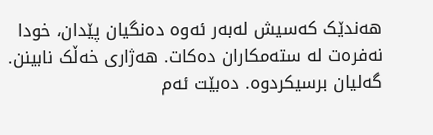هەندێک کەسیش لەبەر ئەوە دەنگیان پێدان، خودا نەفرەت لە ستەمکاران دەکات. هەژاری خەڵک نابینن. گەلیان برسیکردوە. دەبێت ئەم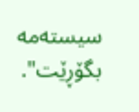سیستەمە بگۆڕێت".